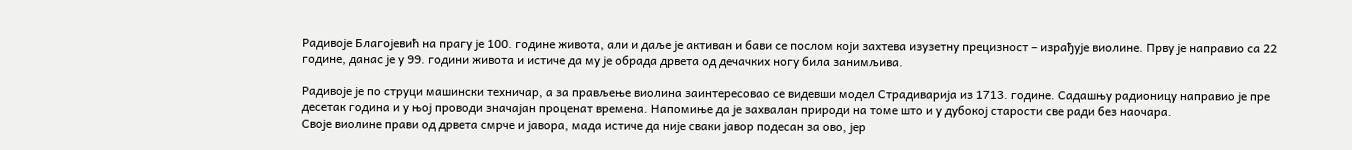Радивоје Благојевић на прагу је 100. године живота, али и даље је активан и бави се послом који захтева изузетну прецизност – израђује виолине. Прву је направио са 22 године, данас је у 99. години живота и истиче да му је обрада дрвета од дечачких ногу била занимљива.

Радивоје је по струци машински техничар, а за прављење виолина заинтересовао се видевши модел Страдиварија из 1713. године. Садашњу радионицу направио је пре десетак година и у њој проводи значајан проценат времена. Напомиње да је захвалан природи на томе што и у дубокој старости све ради без наочара.
Своје виолине прави од дрвета смрче и јавора, мада истиче да није сваки јавор подесан за ово, јер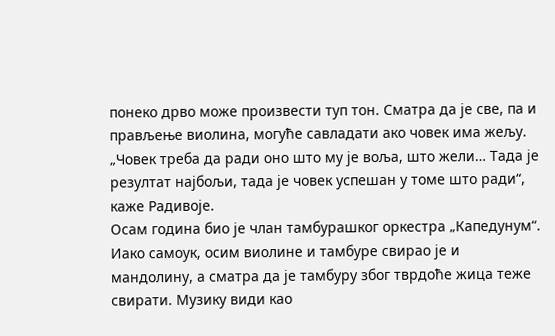понеко дрво може произвести туп тон. Сматра да је све, па и прављење виолина, могуће савладати ако човек има жељу.
„Човек треба да ради оно што му је воља, што жели… Тада је резултат најбољи, тада је човек успешан у томе што ради“, каже Радивоје.
Осам година био је члан тамбурашког оркестра „Капедунум“. Иако самоук, осим виолине и тамбуре свирао је и мандолину, а сматра да је тамбуру због тврдоће жица теже свирати. Музику види као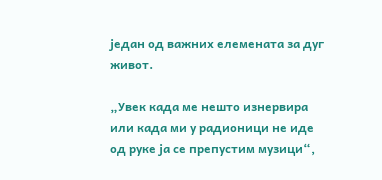један од важних елемената за дуг живот.

„Увек када ме нешто изнервира или када ми у радионици не иде од руке ја се препустим музици“,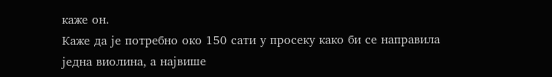каже он.
Каже да је потребно око 150 сати у просеку како би се направила једна виолина, а највише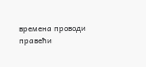времена проводи правећи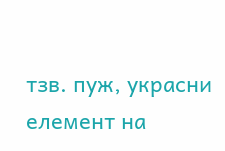тзв. пуж, украсни елемент на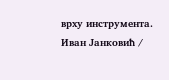врху инструмента.
Иван Јанковић /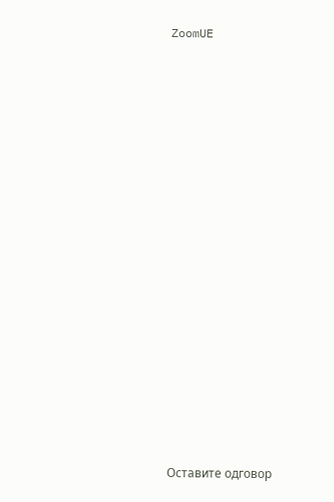ZoomUE
























Оставите одговор